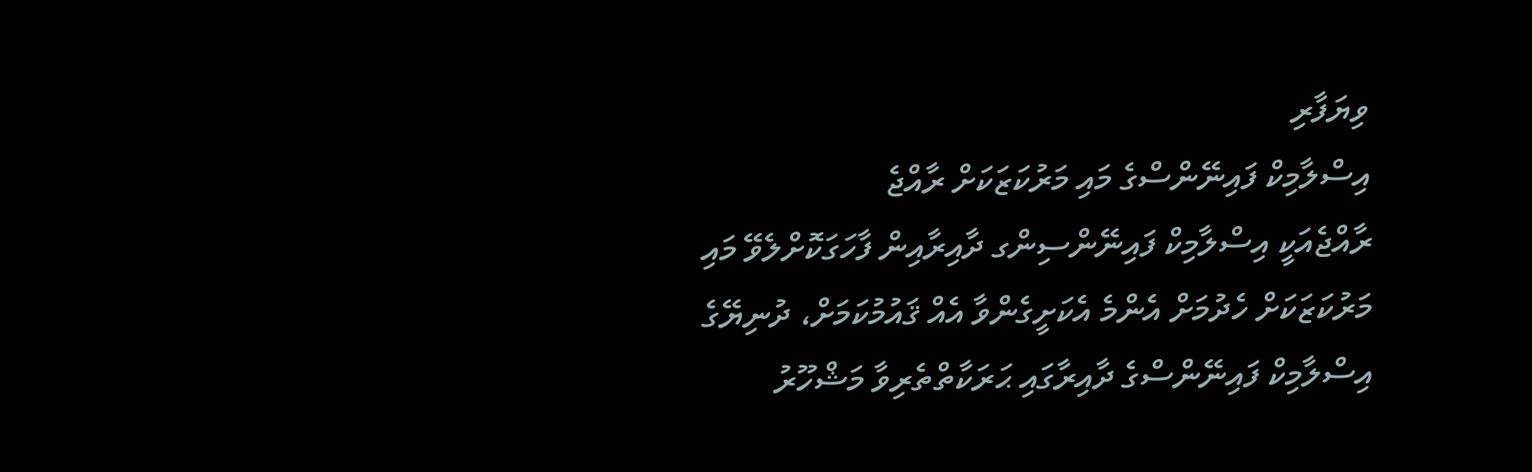ވިޔަފާރި
އިސްލާމިކް ފައިނޭންސްގެ މައި މަރުކަޒަކަށް ރާއްޖެ
ރާއްޖެއަކީ އިސްލާމިކް ފައިނޭންސިންގ ދާއިރާއިން ފާހަގަކޮށްލެވޭ މައި މަރުކަޒަކަށް ހެދުމަށް އެންމެ އެކަށީގެންވާ އެއް ޤައުމުކަމަށް، ދުނިޔޭގެ އިސްލާމިކް ފައިނޭންސްގެ ދާއިރާގައި ޙަރަކާތްތެރިވާ މަޝްހޫރު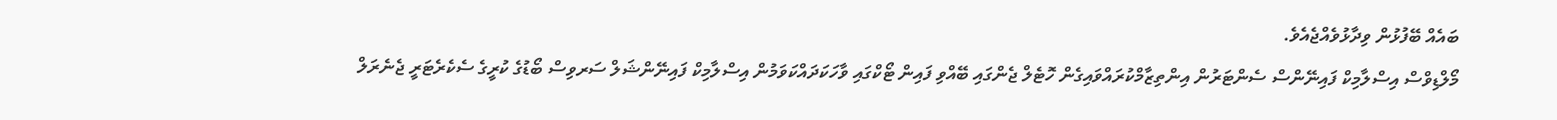ބައެއް ބޭފުޅުން ވިދާޅުވެއްޖެއެވެ.
މޯލްޑިވްސް އިސްލާމިކް ފައިނޭންސް ސެންޓަރުން އިންތިޒާމްކުރައްވައިގެން ހޮޓެލް ޖެންގައި ބޭއްވި ފައިން ޓޯކްގައި ވާހަކަދައްކަވަމުން އިސްލާމިކް ފައިނޭންޝަލް ސަރވިސް ބޯޑުގެ ކުރީގެ ސެކެރެޓަރީ ޖެނެރަލް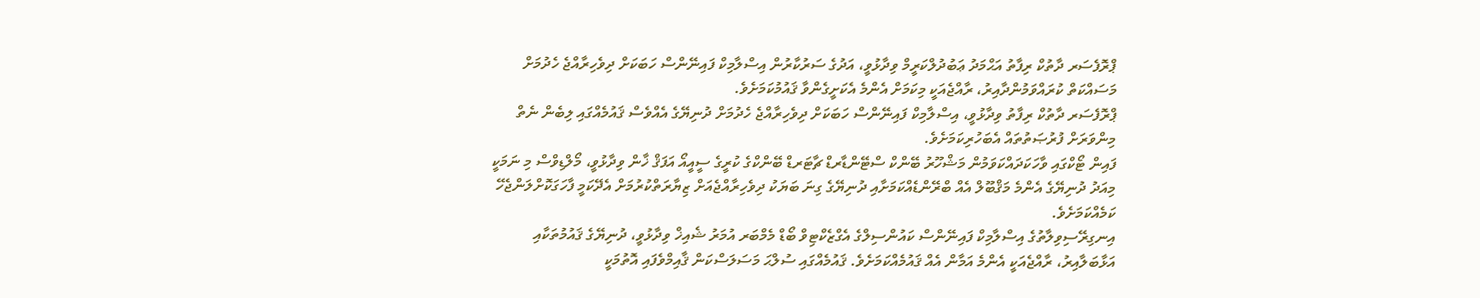ޕްރޮފެސަރ ދާތުކް ރިފާތު އަޙްމަދު ޢަބުދުލްކަރީމް ވިދާޅުވީ، އަދުގެ ސަރުކާރުން އިސްލާމިކް ފައިނޭންސް ހަބަކަށް ދިވެހިރާއްޖެ ހެދުމަށް މަސައްކަތް ކުރައްވަމުންދާއިރު، ރާއްޖެއަކީ މިކަމަށް އެންމެ އެކަށީގެންވާ ޤައުމުކަމަށެވެ.
ޕްރޮފެސަރ ދާތުކް ރިފާތު ވިދާޅުވީ، އިސްލާމިކް ފައިނޭންސް ހަބަކަށް ދިވެހިރާއްޖެ ހެދުމަށް ދުނިޔޭގެ އެއްވެސް ޤައުމެއްގައި ލިބެން ނެތް މިންވަރަށް ފުރުޞަތުތައް އެބަހުރިކަމަށެވެ.
ފައިން ޓޯކްގައި ވާހަކަދައްކަވަމުން މަޝްހޫރު ބޭންކް ސްޓޭންޑާރޑް ޗާޓަރޑް ބޭންކްގެ ކުރީގެ ސީއީއޯ އަފަޤް ޚާން ވިދާޅުވީ، މޯލްޑިވްސް މި ނަމަކީ މިއަދު ދުނިޔޭގެ އެންމެ މަޤްބޫލް އެއް ބްރޭންޑެއްކަމަށާއި ދުނިޔޭގެ ގިނަ ބަޔަކު ދިވެހިރާއްޖެއަށް ޒިޔާރަތްކުރުމަށް އެދޭކަމީ ފާހަގަކޮށްލަންޖެހޭ ކަމެއްކަމަށެވެ.
އިނގިރޭސިވިލާތުގެ އިސްލާމިކް ފައިނޭންސް ކައުންސިލްގެ އެގްޒެކްޓިވް ބޯޑް މެމްބަރ އުމަރު ޝެއިޚް ވިދާޅުވީ، ދުނިޔޭގެ ޤައުމުތަކާއި އަޅާބަލާއިރު، ރާއްޖެއަކީ އެންމެ އަމާން އެއް ޤައުމެއްކަމަށެވެ. ޤައުމެއްގައި ސުލްޙަ މަސަލަސްކަން ޤާއިމްވެފައި އޮތުމަކީ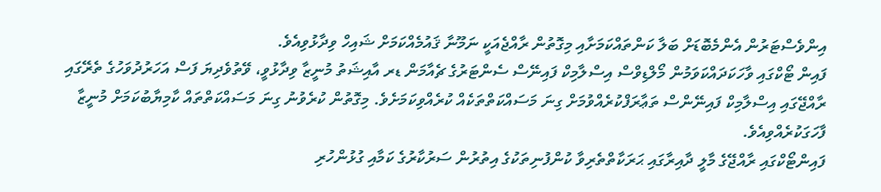އިންވެސްޓަރުން އެންމެބޮޑަށް ބަލާ ކަންތައްކަމަށާއި މިގޮތުން ރާއްޖެއަކީ ނަމޫނާ ޤައުމެއްކަމަށް ޝައިހް ވިދާޅުވިއެވެ.
ފައިން ޓޯކްގައި ވާހަކަދައްކަވަމުން މޯލްޑިވްސް އިސްލާމިކް ފައިނޭސް ސެންޓަރުގެ ޗެއާމަން ޑރ އާއިޝަތު މުނީޒާ ވިދާޅުވީ، ވޭތުވެދިޔަ ފަސް އަހަރުދުވަހުގެ ތެރޭގައި ރާއްޖޭގައި އިސްލާމިކް ފައިނޭންސް ތަޢާރަފްކުރެއްވުމަށް ގިނަ މަސައްކަތްތަކެއް ކުރެއްވިކަމަށެވެ. މިގޮތުން ކުރެވުނު ގިނަ މަސައްކަތްތައް ކާމިޔާބުކަމަށް މުނީޒާ ފާހަގަކުރެއްވިއެވެ.
ފައިންޓޯކްގައި ރާއްޖޭގެ މާލީ ދާއިރާގައި ޙަރަކާތްތެރިވާ ކުންފުނިތަކުގެ އިތުރުން ސަރުކާރުގެ ކަމާއި ގުޅުންހުރި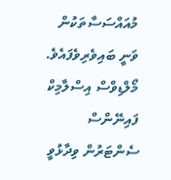މުއައްސަސާތަކުން ވަނީ ބައިވެރިވެފައެވެ. މޯލްޑިވްސް އިސްލާމިކް ފައިނޭންސް ސެންޓަރުން ވިދާޅުވީ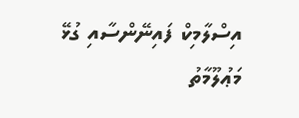އިސްލާމިކް ފައިނޭންސާއި ގުޅޭ މަޢުލޫމާތު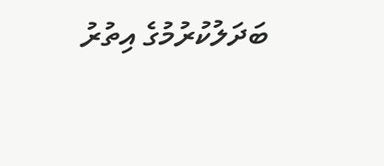ބަދަލުކުރުމުގެ އިތުރު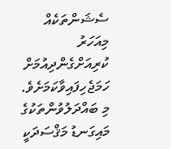ސެޝަންތަކެއް މިއަހަރު ކުރިއަށްގެންދިއުމަށް ހަމަޖެހިފައިވާކަމަށެވެ.
މި ބައްދަލުވުންތަކުގެ މައިގަނޑު މަޤްސަދަކީ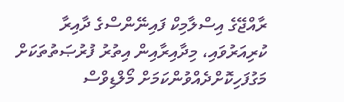ރާއްޖޭގެ އިސްލާމިކް ފައިނޭންސްގެ ދާއިރާ ކުރިއަރުވައި، މިދާއިރާއިން އިތުރު ފުރުޞަތުތަކަށް މަގުފަހިކޮށްދެއްވުންކަމަށް މޯލްޑިވްސް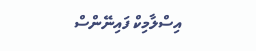އިސްލާމިކް ފައިނޭންސް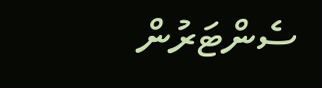ސެންޓަރުން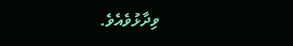ވިދާޅުވެއެވެ.